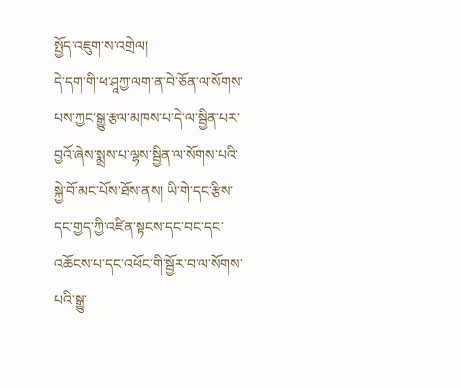སྤྱོད་འཇུག་ས་འགྲེལ།
དེ་དག་གི་ཕ་ཤཱཀྱ་ལག་ན་བེ་ཅོན་ལ་སོགས་པས་ཀྱང་སྒྱུ་རྩལ་མཁས་པ་དེ་ལ་སྦྱིན་པར་བྱའོ་ཞེས་སྨྲས་པ་ལྷས་སྦྱིན་ལ་སོགས་པའི་སྐྱེ་བོ་མང་པོས་ཐོས་ནས། ཡི་གེ་དང་རྩིས་དང་གྱད་ཀྱི་འཛིན་སྟངས་དང་བང་དང་འཆོངས་པ་དང་འཕོང་གི་སྦྱོར་བ་ལ་སོགས་པའི་སྒྱུ་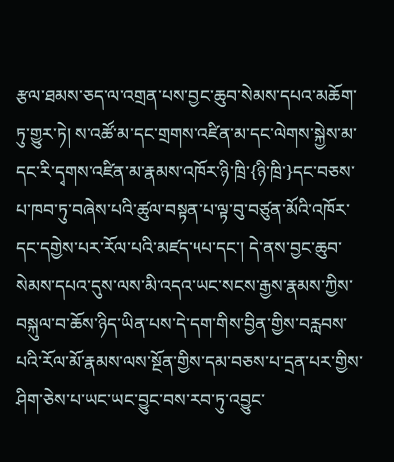རྩལ་ཐམས་ཅད་ལ་འགྲན་པས་བྱང་ཆུབ་སེམས་དཔའ་མཆོག་ཏུ་གྱུར་ཏེ། ས་འཚོ་མ་དང་གྲགས་འཛིན་མ་དང་ལེགས་སྐྱེས་མ་དང་རི་དྭགས་འཛིན་མ་རྣམས་འཁོར་ཉི་ཁྲི་{ཉི་ཁྲི་}དང་བཅས་པ་ཁབ་ཏུ་བཞེས་པའི་ཚུལ་བསྟན་པ་ལྟ་བུ་བཙུན་མོའི་འཁོར་དང་དགྱེས་པར་རོལ་པའི་མཛད་༥པ་དང་། དེ་ནས་བྱང་ཆུབ་སེམས་དཔའ་དུས་ལས་མི་འདའ་ཡང་སངས་རྒྱས་རྣམས་ཀྱིས་བསྐུལ་བ་ཆོས་ཉིད་ཡིན་པས་དེ་དག་གིས་བྱིན་གྱིས་བརླབས་པའི་རོལ་མོ་རྣམས་ལས་སྔོན་གྱིས་དམ་བཅས་པ་དྲན་པར་གྱིས་ཤིག་ཅེས་པ་ཡང་ཡང་བྱུང་བས་རབ་ཏུ་འབྱུང་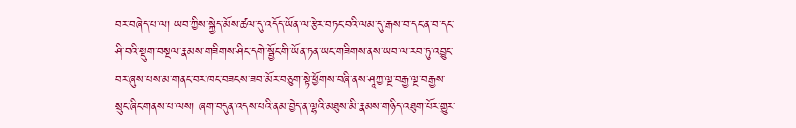བར་བཞེད་པ་ལ། ཡབ་ཀྱིས་སྐྱེད་མོས་ཚལ་དུ་འདོད་ཡོན་ལ་རྩེར་བཏང་བའི་ལམ་དུ་རྒས་བ་དང་ན་བ་དང་ཤི་བའི་སྡུག་བསྔལ་རྣམས་གཟིགས་ཤིང་དགེ་སྦྱོང་གི་ཡོན་ཏན་ཡང་གཟིགས་ནས་ཡབ་ལ་རབ་ཏུ་འབྱུང་བར་ཞུས་པས་མ་གནང་བར་ཁང་བཟངས་ཟབ་མོར་བཅུག་སྟེ་ཕྱོགས་བཞི་ནས་ཤཱཀྱ་ལྔ་བརྒྱ་ལྔ་བརྒྱས་སྲུང་ཞིང་གནས་པ་ལས། ཞག་བདུན་འདས་པའི་ནམ་བྱེད་ན་ལྷའི་མཐུས་མི་རྣམས་གཉིད་འཐུག་པོར་གྱུར་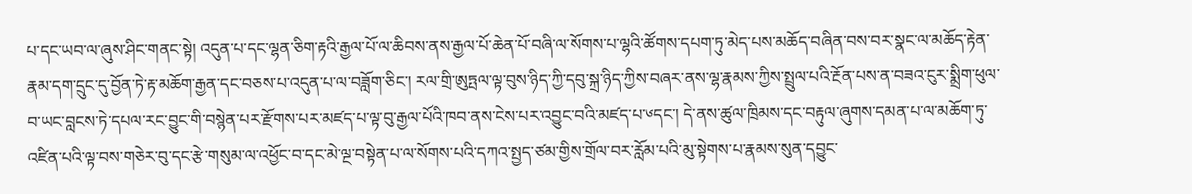པ་དང་ཡབ་ལ་ཞུས་ཤིང་གནང་སྟེ། འདུན་པ་དང་ལྷན་ཅིག་རྟའི་རྒྱལ་པོ་ལ་ཆིབས་ནས་རྒྱལ་པོ་ཆེན་པོ་བཞི་ལ་སོགས་པ་ལྷའི་ཚོགས་དཔག་ཏུ་མེད་པས་མཆོད་བཞིན་བས་བར་སྣང་ལ་མཆོད་རྟེན་རྣམ་དག་དྲུང་དུ་བྱོན་ཏེ་རྟ་མཆོག་རྒྱན་དང་བཅས་པ་འདུན་པ་ལ་བཟློག་ཅིང་། རལ་གྲི་ཨུཏྤལ་ལྟ་བུས་ཉིད་ཀྱི་དབུ་སྐྲ་ཉིད་ཀྱིས་བཞར་ནས་ལྷ་རྣམས་ཀྱིས་སྤྲུལ་པའི་རྔོན་པས་ན་བཟའ་ངུར་སྨྲིག་ཕུལ་བ་ཡང་བླངས་ཏེ་དཔལ་རང་བྱུང་གི་བསྙེན་པར་རྫོགས་པར་མཛད་པ་ལྟ་བུ་རྒྱལ་པོའི་ཁབ་ནས་ངེས་པར་འབྱུང་བའི་མཛད་པ་༦དང་། དེ་ནས་ཚུལ་ཁྲིམས་དང་བརྟུལ་ཞུགས་དམན་པ་ལ་མཆོག་ཏུ་འཛིན་པའི་ལྟ་བས་གཅེར་བུ་དང་རྩེ་གསུམ་ལ་འཕྱོང་བ་དང་མེ་ལྔ་བསྟེན་པ་ལ་སོགས་པའི་དཀའ་སྤྱད་ཙམ་གྱིས་གྲོལ་བར་རློམ་པའི་མུ་སྟེགས་པ་རྣམས་སུན་དབྱུང་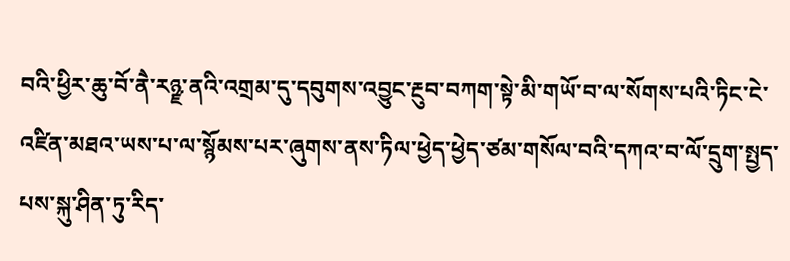བའི་ཕྱིར་ཆུ་བོ་ནཻ་རཉྫ་ནའི་འགྲམ་དུ་དབུགས་འབྱུང་རྔུབ་བཀག་སྟེ་མི་གཡོ་བ་ལ་སོགས་པའི་ཏིང་ངེ་འཛིན་མཐའ་ཡས་པ་ལ་སྙོམས་པར་ཞུགས་ནས་ཏིལ་ཕྱེད་ཕྱེད་ཙམ་གསོལ་བའི་དཀའ་བ་ལོ་དྲུག་སྤྱད་པས་སྐུ་ཤིན་ཏུ་རིད་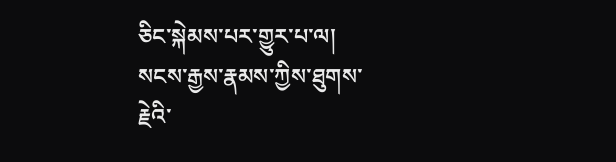ཅིང་སྐེམས་པར་གྱུར་པ་ལ། སངས་རྒྱས་རྣམས་ཀྱིས་ཐུགས་རྗེའི་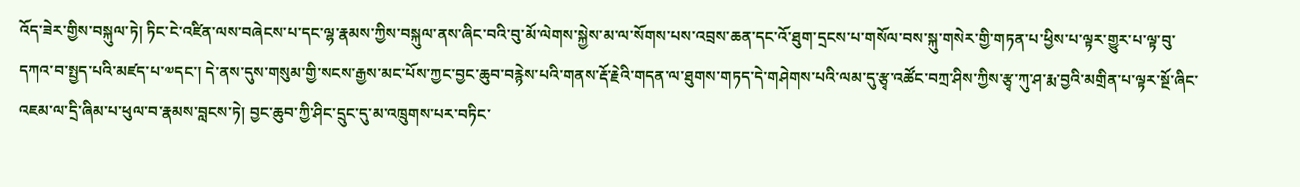འོད་ཟེར་གྱིས་བསྐུལ་ཏེ། ཏིང་ངེ་འཛིན་ལས་བཞེངས་པ་དང་ལྷ་རྣམས་ཀྱིས་བསྐུལ་ནས་ཞིང་བའི་བུ་མོ་ལེགས་སྐྱེས་མ་ལ་སོགས་པས་འབྲས་ཆན་དང་འོ་ཐུག་དྲངས་པ་གསོལ་བས་སྐུ་གསེར་གྱི་གཏན་པ་ཕྱིས་པ་ལྟར་གྱུར་པ་ལྟ་བུ་དཀའ་བ་སྤྱད་པའི་མཛད་པ་༧དང་། དེ་ནས་དུས་གསུམ་གྱི་སངས་རྒྱས་མང་པོས་ཀྱང་བྱང་ཆུབ་བརྙེས་པའི་གནས་རྡོ་རྗེའི་གདན་ལ་ཐུགས་གཏད་དེ་གཤེགས་པའི་ལམ་དུ་རྩྭ་འཚོང་བཀྲ་ཤིས་ཀྱིས་རྩྭ་ཀུ་ཤ་རྨ་བྱའི་མགྲིན་པ་ལྟར་སྔོ་ཞིང་འཇམ་ལ་དྲི་ཞིམ་པ་ཕུལ་བ་རྣམས་བླངས་ཏེ། བྱང་ཆུབ་ཀྱི་ཤིང་དྲུང་དུ་མ་འཁྲུགས་པར་བཏིང་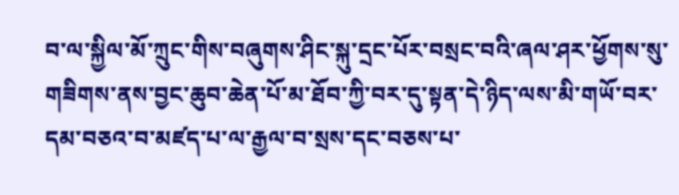བ་ལ་སྐྱིལ་མོ་ཀྲུང་གིས་བཞུགས་ཤིང་སྐུ་དྲང་པོར་བསྲང་བའི་ཞལ་ཤར་ཕྱོགས་སུ་གཟིགས་ནས་བྱང་ཆུབ་ཆེན་པོ་མ་ཐོབ་ཀྱི་བར་དུ་སྟན་དེ་ཉིད་ལས་མི་གཡོ་བར་དམ་བཅའ་བ་མཛད་པ་ལ་རྒྱལ་བ་སྲས་དང་བཅས་པ་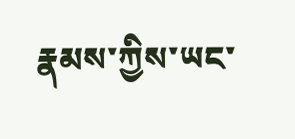རྣམས་ཀྱིས་ཡང་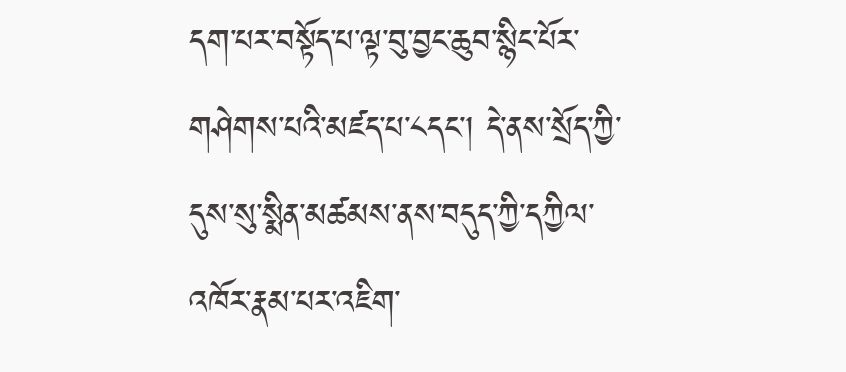དག་པར་བསྟོད་པ་ལྟ་བུ་བྱང་ཆུབ་སྙིང་པོར་གཤེགས་པའི་མཛད་པ་༨དང་། དེ་ནས་སྲོད་ཀྱི་དུས་སུ་སྨིན་མཚམས་ནས་བདུད་ཀྱི་དཀྱིལ་འཁོར་རྣམ་པར་འཇིག་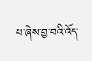པ་ཞེས་བྱ་བའི་འོད་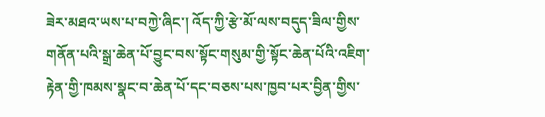ཟེར་མཐའ་ཡས་པ་བཀྱེ་ཞིང་། འོད་ཀྱི་རྩེ་མོ་ལས་བདུད་ཟིལ་གྱིས་གནོན་པའི་སྒྲ་ཆེན་པོ་བྱུང་བས་སྟོང་གསུམ་གྱི་སྟོང་ཆེན་པོའི་འཇིག་རྟེན་གྱི་ཁམས་སྣང་བ་ཆེན་པོ་དང་བཅས་པས་ཁྱབ་པར་བྱིན་གྱིས་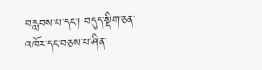བརླབས་པ་དང་། བདུད་སྡིག་ཅན་འཁོར་དང་བཅས་པ་ཤིན་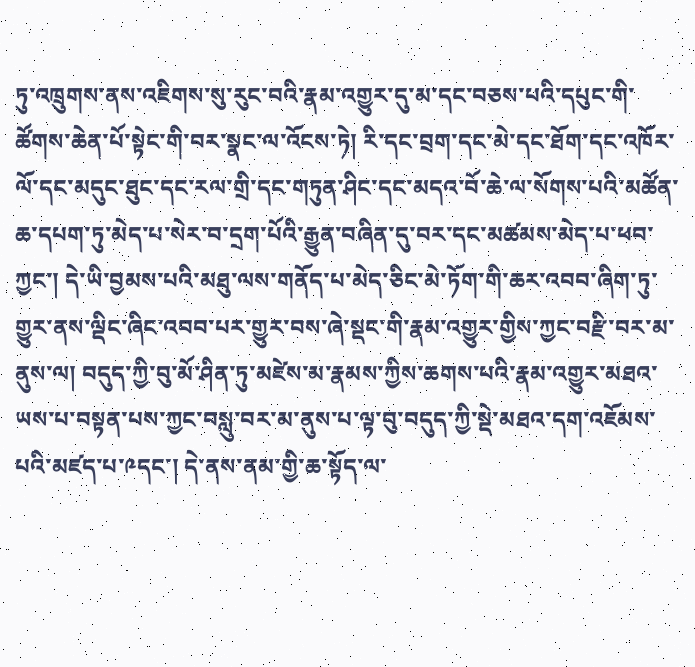ཏུ་འཁྲུགས་ནས་འཇིགས་སུ་རུང་བའི་རྣམ་འགྱུར་དུ་མ་དང་བཅས་པའི་དཔུང་གི་ཚོགས་ཆེན་པོ་སྟེང་གི་བར་སྣང་ལ་འོངས་ཏེ། རི་དང་བྲག་དང་མེ་དང་ཐོག་དང་འཁོར་ལོ་དང་མདུང་ཐུང་དང་རལ་གྲི་དང་གཏུན་ཤིང་དང་མདའ་བོ་ཆེ་ལ་སོགས་པའི་མཚོན་ཆ་དཔག་ཏུ་མེད་པ་སེར་བ་དྲག་པོའི་རྒྱུན་བཞིན་དུ་བར་དང་མཚམས་མེད་པ་ཕབ་ཀྱང་། དེ་ཡི་བྱམས་པའི་མཐུ་ལས་གནོད་པ་མེད་ཅིང་མེ་ཏོག་གི་ཆར་འབབ་ཞིག་ཏུ་གྱུར་ནས་ལྡིང་ཞིང་འབབ་པར་གྱུར་བས་ཞེ་སྡང་གི་རྣམ་འགྱུར་གྱིས་ཀྱང་བརྫི་བར་མ་ནུས་ལ། བདུད་ཀྱི་བུ་མོ་ཤིན་ཏུ་མཛེས་མ་རྣམས་ཀྱིས་ཆགས་པའི་རྣམ་འགྱུར་མཐའ་ཡས་པ་བསྟན་པས་ཀྱང་བསླུ་བར་མ་ནུས་པ་ལྟ་བུ་བདུད་ཀྱི་སྡེ་མཐའ་དག་འཇོམས་པའི་མཛད་པ་༩དང་། དེ་ནས་ནམ་གྱི་ཆ་སྟོད་ལ་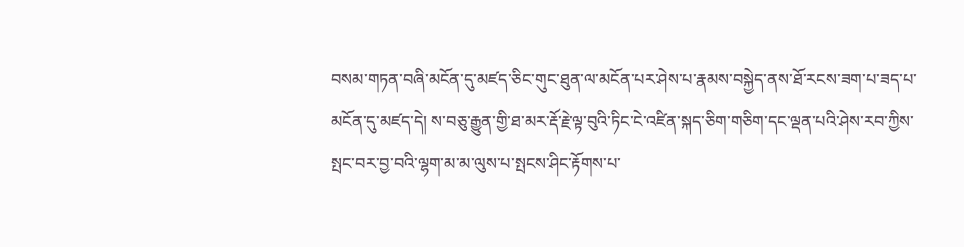བསམ་གཏན་བཞི་མངོན་དུ་མཛད་ཅིང་གུང་ཐུན་ལ་མངོན་པར་ཤེས་པ་རྣམས་བསྐྱེད་ནས་ཐོ་རངས་ཟག་པ་ཟད་པ་མངོན་དུ་མཛད་དེ། ས་བཅུ་རྒྱུན་གྱི་ཐ་མར་རྡོ་རྗེ་ལྟ་བུའི་ཏིང་ངེ་འཛིན་སྐད་ཅིག་གཅིག་དང་ལྡན་པའི་ཤེས་རབ་ཀྱིས་སྤང་བར་བྱ་བའི་ལྷག་མ་མ་ལུས་པ་སྤངས་ཤིང་རྟོགས་པ་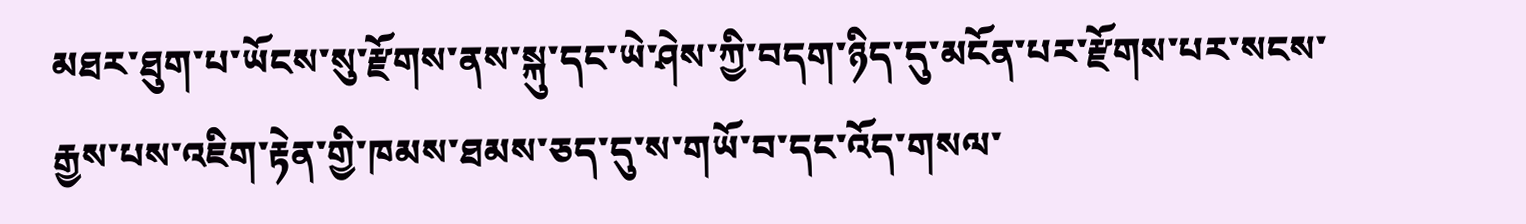མཐར་ཐུག་པ་ཡོངས་སུ་རྫོགས་ནས་སྐུ་དང་ཡེ་ཤེས་ཀྱི་བདག་ཉིད་དུ་མངོན་པར་རྫོགས་པར་སངས་རྒྱས་པས་འཇིག་རྟེན་གྱི་ཁམས་ཐམས་ཅད་དུ་ས་གཡོ་བ་དང་འོད་གསལ་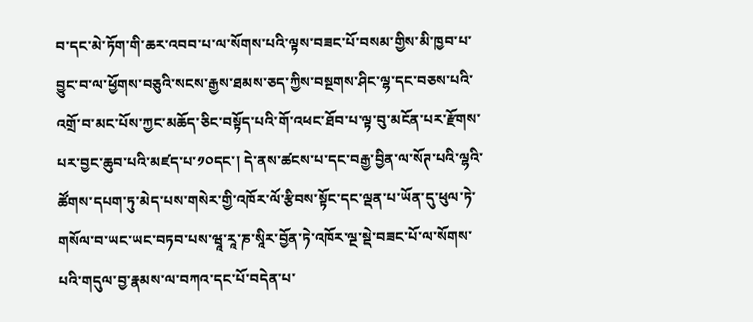བ་དང་མེ་ཏོག་གི་ཆར་འབབ་པ་ལ་སོགས་པའི་ལྟས་བཟང་པོ་བསམ་གྱིས་མི་ཁྱབ་པ་བྱུང་བ་ལ་ཕྱོགས་བཅུའི་སངས་རྒྱས་ཐམས་ཅད་ཀྱིས་བསྔགས་ཤིང་ལྷ་དང་བཅས་པའི་འགྲོ་བ་མང་པོས་ཀྱང་མཆོད་ཅིང་བསྟོད་པའི་གོ་འཕང་ཐོབ་པ་ལྟ་བུ་མངོན་པར་རྫོགས་པར་བྱང་ཆུབ་པའི་མཛད་པ་༡༠དང་། དེ་ནས་ཚངས་པ་དང་བརྒྱ་བྱིན་ལ་སོཊ་པའི་ལྷའི་ཚོགས་དཔག་ཏུ་མེད་པས་གསེར་གྱི་འཁོར་ལོ་རྩིབས་སྟོང་དང་ལྡན་པ་ཡོན་དུ་ཕུལ་ཏེ་གསོལ་བ་ཡང་ཡང་བཏབ་པས་ཝཱ་རཱ་ཎ་སཱིར་བྱོན་ཏེ་འཁོར་ལྔ་སྡེ་བཟང་པོ་ལ་སོགས་པའི་གདུལ་བྱ་རྣམས་ལ་བཀའ་དང་པོ་བདེན་པ་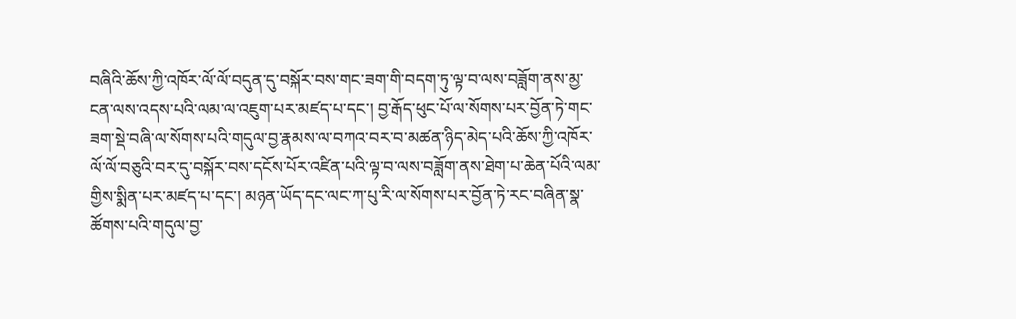བཞིའི་ཆོས་ཀྱི་འཁོར་ལོ་ལོ་བདུན་དུ་བསྐོར་བས་གང་ཟག་གི་བདག་ཏུ་ལྟ་བ་ལས་བཟློག་ནས་མྱ་ངན་ལས་འདས་པའི་ལམ་ལ་འཇུག་པར་མཛད་པ་དང་། བྱ་རྒོད་ཕུང་པོ་ལ་སོགས་པར་བྱོན་ཏེ་གང་ཟག་སྡེ་བཞི་ལ་སོགས་པའི་གདུལ་བྱ་རྣམས་ལ་བཀའ་བར་བ་མཚན་ཉིད་མེད་པའི་ཆོས་ཀྱི་འཁོར་ལོ་ལོ་བཅུའི་བར་དུ་བསྐོར་བས་དངོས་པོར་འཛིན་པའི་ལྟ་བ་ལས་བཟློག་ནས་ཐེག་པ་ཆེན་པོའི་ལམ་གྱིས་སྨིན་པར་མཛད་པ་དང་། མཉན་ཡོད་དང་ལང་ཀ་པུ་རི་ལ་སོགས་པར་བྱོན་ཏེ་རང་བཞིན་སྣ་ཚོགས་པའི་གདུལ་བྱ་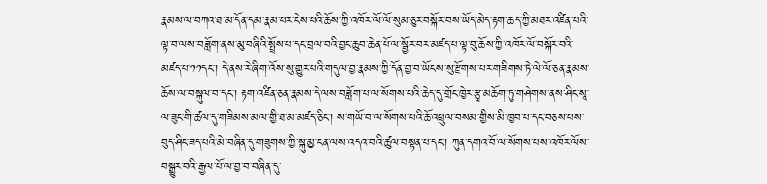རྣམས་ལ་བཀའ་ཐ་མ་དོན་དམ་རྣམ་པར་ངེས་པའི་ཆོས་ཀྱི་འཁོར་ལོ་ལོ་སུམ་ཅུར་བསྐོར་བས་ཡོད་མེད་རྟག་ཆད་ཀྱི་མཐར་འཛིན་པའི་ལྟ་བ་ལས་བཟློག་ནས་མུ་བཞིའི་སྤྲོས་པ་དང་བྲལ་བའི་བྱང་ཆུབ་ཆེན་པོ་ལ་སྦྱོར་བར་མཛད་པ་ལྟ་བུ་ཆོས་ཀྱི་འཁོར་ལོ་བསྐོར་བའི་མཛད་པ་༡༡དང་། དེ་ནས་རེ་ཞིག་འོས་སུ་གྱུར་པའི་གདུལ་བྱ་རྣམས་ཀྱི་དོན་བྱ་བ་ཡོངས་སུ་རྫོགས་པར་གཟིགས་ཏེ་ལེ་ལོ་ཅན་རྣམས་ཆོས་ལ་བསྐུལ་བ་དང་། རྟག་འཛིན་ཅན་རྣམས་དེ་ལས་བཟློག་པ་ལ་སོགས་པའི་ཆེད་དུ་གྲོང་ཁྱེར་རྩྭ་མཆོག་ཏུ་གཤེགས་ནས་ཤིང་སཱ་ལ་ཟུང་གི་ཚལ་དུ་གཟིམས་མལ་གྱི་ཐ་མ་མཛད་ཅིང་། ས་གཡོ་བ་ལ་སོགས་པའི་ཆོ་འཕྲུལ་བསམ་གྱིས་མི་ཁྱབ་པ་དང་བཅས་པས་བུད་ཤིང་ཟད་པའི་མེ་བཞིན་དུ་གཟུགས་ཀྱི་སྐུ་མྱ་ངན་ལས་འདའ་བའི་ཚུལ་བསྟན་པ་དང་། ཀུན་དགའ་བོ་ལ་སོགས་པས་འཁོར་ལོས་བསྒྱུར་བའི་རྒྱལ་པོ་ལ་བྱ་བ་བཞིན་དུ་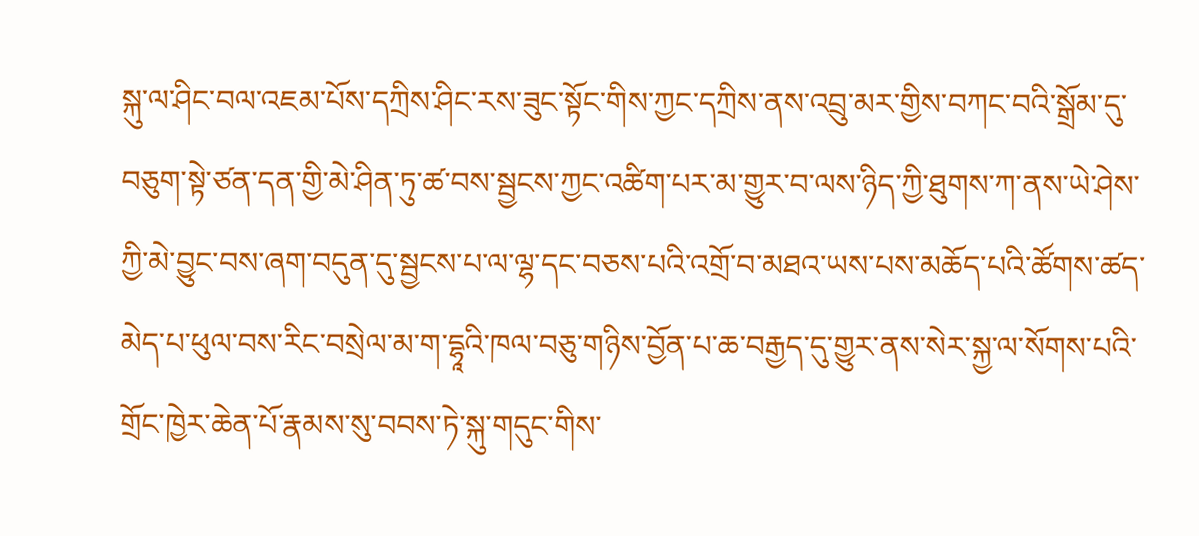སྐུ་ལ་ཤིང་བལ་འཇམ་པོས་དཀྲིས་ཤིང་རས་ཟུང་སྟོང་གིས་ཀྱང་དཀྲིས་ནས་འབྲུ་མར་གྱིས་བཀང་བའི་སྒྲོམ་དུ་བཅུག་སྟེ་ཙན་དན་གྱི་མེ་ཤིན་ཏུ་ཚ་བས་སྦྱངས་ཀྱང་འཚིག་པར་མ་གྱུར་བ་ལས་ཉིད་ཀྱི་ཐུགས་ཀ་ནས་ཡེ་ཤེས་ཀྱི་མེ་བྱུང་བས་ཞག་བདུན་དུ་སྦྱངས་པ་ལ་ལྷ་དང་བཅས་པའི་འགྲོ་བ་མཐའ་ཡས་པས་མཆོད་པའི་ཚོགས་ཚད་མེད་པ་ཕུལ་བས་རིང་བསྲེལ་མ་ག་དྷཱའི་ཁལ་བཅུ་གཉིས་བྱོན་པ་ཆ་བརྒྱད་དུ་གྱུར་ནས་སེར་སྐྱ་ལ་སོགས་པའི་གྲོང་ཁྱེར་ཆེན་པོ་རྣམས་སུ་བབས་ཏེ་སྐུ་གདུང་གིས་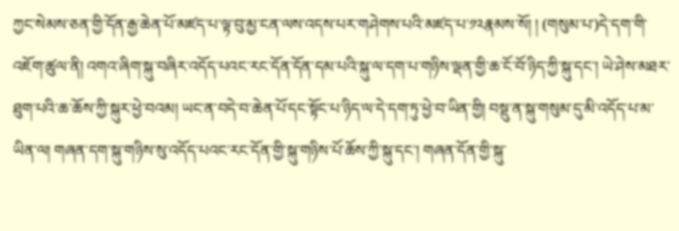ཀྱང་སེམས་ཅན་གྱི་དོན་རྒྱ་ཆེན་པོ་མཛད་པ་ལྟ་བུ་མྱ་ངན་ལས་འདས་པར་གཤེགས་པའི་མཛད་པ་༡༢རྣམས་སོ། ། (གསུམ་པ་)དེ་དག་གི་འཇོག་ཚུལ་ནི། འགའ་ཞིག་སྐུ་བཞིར་འདོད་པའང་རང་དོན་དོན་དམ་པའི་སྐུ་ལ་དག་པ་གཉིས་ལྡན་གྱི་ཆ་ངོ་བོ་ཉིད་ཀྱི་སྐུ་དང་། ཡེ་ཤེས་མཐར་ཐུག་པའི་ཆ་ཆོས་ཀྱི་སྐུར་ཕྱེ་བའམ། ཡང་ན་བདེ་བ་ཆེན་པོ་དང་སྟོང་པ་ཉིད་ལ་དེ་དག་ཏུ་ཕྱེ་བ་ཡིན་གྱི། བསྡུ་ན་སྐུ་གསུམ་དུ་མི་འདོད་པ་མ་ཡིན་ལ། གཞན་དག་སྐུ་གཉིས་སུ་འདོད་པའང་རང་དོན་གྱི་སྐུ་གཉིས་པོ་ཆོས་ཀྱི་སྐུ་དང་། གཞན་དོན་གྱི་སྐུ་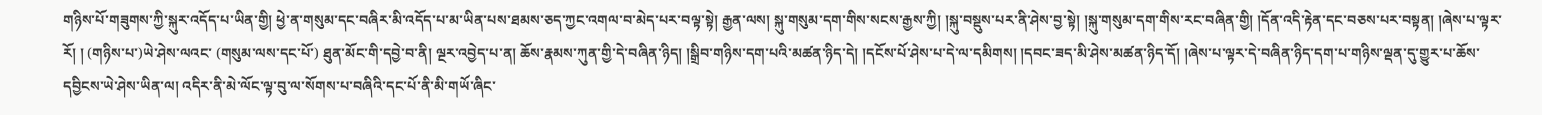གཉིས་པོ་གཟུགས་ཀྱི་སྐུར་འདོད་པ་ཡིན་གྱི། ཕྱེ་ན་གསུམ་དང་བཞིར་མི་འདོད་པ་མ་ཡིན་པས་ཐམས་ཅད་ཀྱང་འགལ་བ་མེད་པར་བལྟ་སྟེ། རྒྱན་ལས། སྐུ་གསུམ་དག་གིས་སངས་རྒྱས་ཀྱི། །སྐུ་བསྡུས་པར་ནི་ཤེས་བྱ་སྟེ། །སྐུ་གསུམ་དག་གིས་རང་བཞིན་གྱི། །དོན་འདི་རྟེན་དང་བཅས་པར་བསྟན། །ཞེས་པ་ལྟར་རོ། ། (གཉིས་པ་)ཡེ་ཤེས་ལའང་ (གསུམ་ལས་དང་པོ་) ཐུན་མོང་གི་དབྱེ་བ་ནི། ལྔར་འབྱེད་པ་ན། ཆོས་རྣམས་ཀུན་གྱི་དེ་བཞིན་ཉིད། །སྒྲིབ་གཉིས་དག་པའི་མཚན་ཉིད་དེ། །དངོས་པོ་ཤེས་པ་དེ་ལ་དམིགས། །དབང་ཟད་མི་ཤེས་མཚན་ཉིད་དོ། །ཞེས་པ་ལྟར་དེ་བཞིན་ཉིད་དག་པ་གཉིས་ལྡན་དུ་གྱུར་པ་ཆོས་དབྱིངས་ཡེ་ཤེས་ཡིན་ལ། འདིར་ནི་མེ་ལོང་ལྟ་བུ་ལ་སོགས་པ་བཞིའི་དང་པོ་ནི་མི་གཡོ་ཞིང་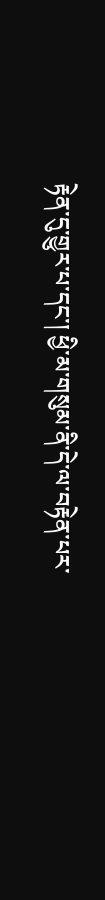རྟེན་དུ་གྱུར་པ་དང་། ཕྱི་མ་གསུམ་ནི་དེ་ལ་བརྟེན་པར་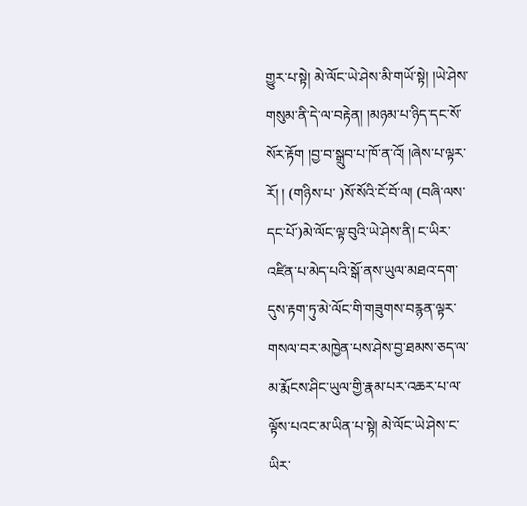གྱུར་པ་སྟེ། མེ་ལོང་ཡེ་ཤེས་མི་གཡོ་སྟེ། །ཡེ་ཤེས་གསུམ་ནི་དེ་ལ་བརྟེན། །མཉམ་པ་ཉིད་དང་སོ་སོར་རྟོག །བྱ་བ་སྒྲུབ་པ་ཁོ་ན་འོ། །ཞེས་པ་ལྟར་རོ། ། (གཉིས་པ་ )སོ་སོའི་ངོ་བོ་ལ། (བཞི་ལས་དང་པོ་)མེ་ལོང་ལྟ་བུའི་ཡེ་ཤེས་ནི། ང་ཡིར་འཛིན་པ་མེད་པའི་སྒོ་ནས་ཡུལ་མཐའ་དག་དུས་རྟག་ཏུ་མེ་ལོང་གི་གཟུགས་བརྙན་ལྟར་གསལ་བར་མཁྱེན་པས་ཤེས་བྱ་ཐམས་ཅད་ལ་མ་རྨོངས་ཤིང་ཡུལ་གྱི་རྣམ་པར་འཆར་པ་ལ་ལྟོས་པའང་མ་ཡིན་པ་སྟེ། མེ་ལོང་ཡེ་ཤེས་ང་ཡིར་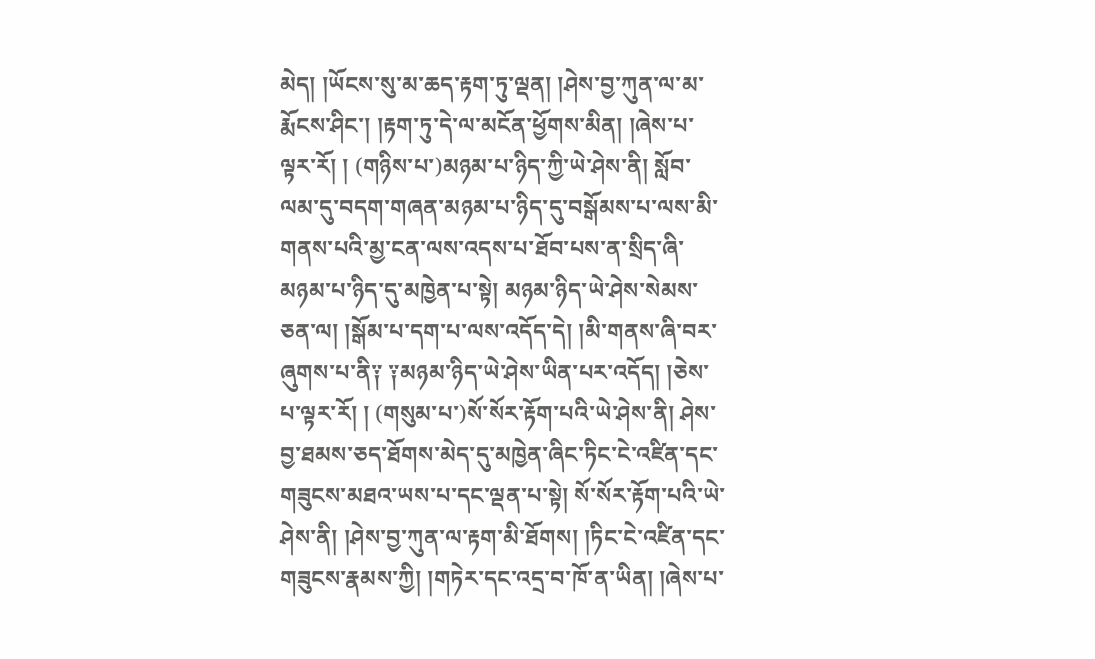མེད། །ཡོངས་སུ་མ་ཆད་རྟག་ཏུ་ལྡན། །ཤེས་བྱ་ཀུན་ལ་མ་རྨོངས་ཤིང་། །རྟག་ཏུ་དེ་ལ་མངོན་ཕྱོགས་མིན། །ཞེས་པ་ལྟར་རོ། ། (གཉིས་པ་)མཉམ་པ་ཉིད་ཀྱི་ཡེ་ཤེས་ནི། སློབ་ལམ་དུ་བདག་གཞན་མཉམ་པ་ཉིད་དུ་བསྒོམས་པ་ལས་མི་གནས་པའི་མྱ་ངན་ལས་འདས་པ་ཐོབ་པས་ན་སྲིད་ཞི་མཉམ་པ་ཉིད་དུ་མཁྱེན་པ་སྟེ། མཉམ་ཉིད་ཡེ་ཤེས་སེམས་ཅན་ལ། །སྒོམ་པ་དག་པ་ལས་འདོད་དེ། །མི་གནས་ཞི་བར་ཞུགས་པ་ནི༑ ༑མཉམ་ཉིད་ཡེ་ཤེས་ཡིན་པར་འདོད། །ཅེས་པ་ལྟར་རོ། ། (གསུམ་པ་)སོ་སོར་རྟོག་པའི་ཡེ་ཤེས་ནི། ཤེས་བྱ་ཐམས་ཅད་ཐོགས་མེད་དུ་མཁྱེན་ཞིང་ཏིང་ངེ་འཛིན་དང་གཟུངས་མཐའ་ཡས་པ་དང་ལྡན་པ་སྟེ། སོ་སོར་རྟོག་པའི་ཡེ་ཤེས་ནི། །ཤེས་བྱ་ཀུན་ལ་རྟག་མི་ཐོགས། །ཏིང་ངེ་འཛིན་དང་གཟུངས་རྣམས་ཀྱི། །གཏེར་དང་འདྲ་བ་ཁོ་ན་ཡིན། །ཞེས་པ་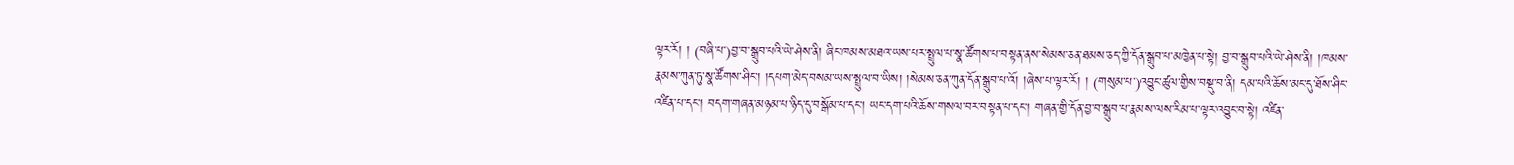ལྟར་རོ། ། (བཞི་པ་)བྱ་བ་སྒྲུབ་པའི་ཡེ་ཤེས་ནི། ཞིང་ཁམས་མཐའ་ཡས་པར་སྤྲུལ་པ་སྣ་ཚོགས་པ་བསྟན་ནས་སེམས་ཅན་ཐམས་ཅད་ཀྱི་དོན་སྒྲུབ་པ་མཁྱེན་པ་སྟེ། བྱ་བ་སྒྲུབ་པའི་ཡེ་ཤེས་ནི། །ཁམས་རྣམས་ཀུན་ཏུ་སྣ་ཚོགས་ཤིང་། །དཔག་མེད་བསམ་ཡས་སྤྲུལ་བ་ཡིས། །སེམས་ཅན་ཀུན་དོན་སྒྲུབ་པ་འོ། །ཞེས་པ་ལྟར་རོ། ། (གསུམ་པ་)འབྱུང་ཚུལ་གྱིས་བསྡུ་བ་ནི། དམ་པའི་ཆོས་མང་དུ་ཐོས་ཤིང་འཛིན་པ་དང་། བདག་གཞན་མཉམ་པ་ཉིད་དུ་བསྒོམ་པ་དང་། ཡང་དག་པའི་ཆོས་གསལ་བར་བསྟན་པ་དང་། གཞན་གྱི་དོན་བྱ་བ་སྒྲུབ་པ་རྣམས་ལས་རིམ་པ་ལྟར་འབྱུང་བ་སྟེ། འཛིན་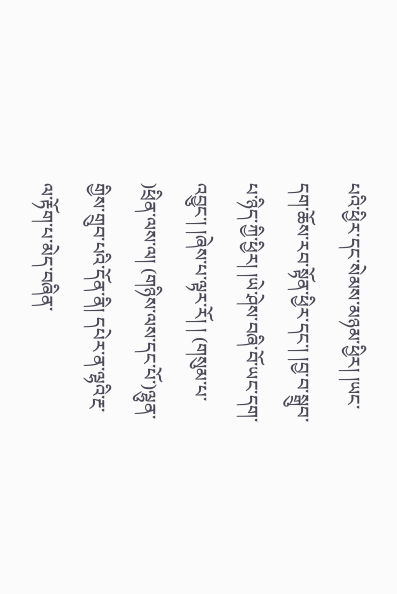པའི་ཕྱིར་དང་སེམས་མཉམ་ཕྱིར། །ཡང་དག་ཆོས་རབ་སྟོན་ཕྱིར་དང་། །བྱ་བ་སྒྲུབ་པ་ཉིད་ཀྱི་ཕྱིར། །ཡེ་ཤེས་བཞི་བོ་ཡང་དག་འབྱུང་། །ཞེས་པ་ལྟར་རོ། ། (གསུམ་པ་ )ཕྲིན་ལས་ལ། (གཉིས་ལས་དང་པོ་)ལྷུན་གྱིས་གྲུབ་པའི་དོན་ནི། དཔེར་ན་ལྷའི་རྔ་ལ་རྟོག་པ་མེད་བཞིན་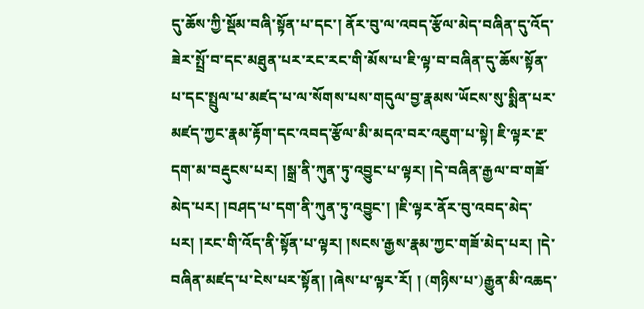དུ་ཆོས་ཀྱི་སྡོམ་བཞི་སྟོན་པ་དང་། ནོར་བུ་ལ་འབད་རྩོལ་མེད་བཞིན་དུ་འོད་ཟེར་སྤྲོ་བ་དང་མཐུན་པར་རང་རང་གི་མོས་པ་ཇི་ལྟ་བ་བཞིན་དུ་ཆོས་སྟོན་པ་དང་སྤྲུལ་པ་མཛད་པ་ལ་སོགས་པས་གདུལ་བྱ་རྣམས་ཡོངས་སུ་སྨིན་པར་མཛད་ཀྱང་རྣམ་རྟོག་དང་འབད་རྩོལ་མི་མདའ་བར་འཇུག་པ་སྟེ། ཇི་ལྟར་རྔ་དག་མ་བརྡུངས་པར། །སྒྲ་ནི་ཀུན་ཏུ་འབྱུང་པ་ལྟར། །དེ་བཞིན་རྒྱལ་བ་གཟོ་མེད་པར། །བཤད་པ་དག་ནི་ཀུན་ཏུ་འབྱུང་། །ཇི་ལྟར་ནོར་བུ་འབད་མེད་པར། །རང་གི་འོད་ནི་སྟོན་པ་ལྟར། །སངས་རྒྱས་རྣམ་ཀྱང་གཟོ་མེད་པར། །དེ་བཞིན་མཛད་པ་ངེས་པར་སྟོན། །ཞེས་པ་ལྟར་རོ། ། (གཉིས་པ་)རྒྱུན་མི་འཆད་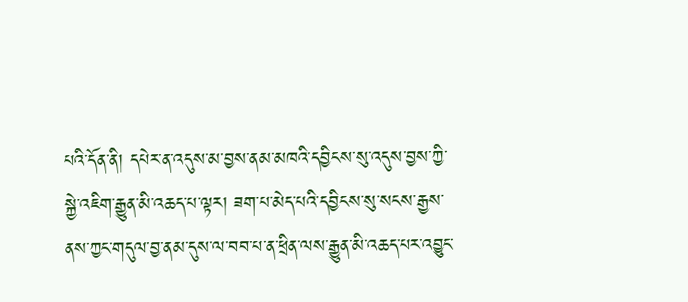པའི་དོན་ནི། དཔེར་ན་འདུས་མ་བྱས་ནམ་མཁའི་དབྱིངས་སུ་འདུས་བྱས་ཀྱི་སྐྱེ་འཇིག་རྒྱུན་མི་འཆད་པ་ལྟར། ཟག་པ་མེད་པའི་དབྱིངས་སུ་སངས་རྒྱས་ནས་ཀྱང་གདུལ་བྱ་ནམ་དུས་ལ་བབ་པ་ན་ཕྲིན་ལས་རྒྱུན་མི་འཆད་པར་འབྱུང་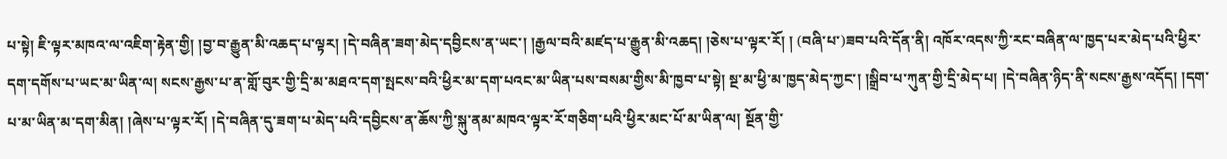པ་སྟེ། ཇི་ལྟར་མཁའ་ལ་འཇིག་རྟེན་གྱི། །བྱ་བ་རྒྱུན་མི་འཆད་པ་ལྟར། །དེ་བཞིན་ཟག་མེད་དབྱིངས་ན་ཡང་། །རྒྱལ་བའི་མཛད་པ་རྒྱུན་མི་འཆད། །ཅེས་པ་ལྟར་རོ། ། (བཞི་པ་)ཟབ་པའི་དོན་ནི། འཁོར་འདས་ཀྱི་རང་བཞིན་ལ་ཁྱད་པར་མེད་པའི་ཕྱིར་དག་དགོས་པ་ཡང་མ་ཡིན་ལ། སངས་རྒྱས་པ་ན་གློ་བུར་གྱི་དྲི་མ་མཐའ་དག་སྤངས་བའི་ཕྱིར་མ་དག་པའང་མ་ཡིན་པས་བསམ་གྱིས་མི་ཁྱབ་པ་སྟེ། སྔ་མ་ཕྱི་མ་ཁྱད་མེད་ཀྱང་། །སྒྲིབ་པ་ཀུན་གྱི་དྲི་མེད་པ། །དེ་བཞིན་ཉིད་ནི་སངས་རྒྱས་འདོད། །དག་པ་མ་ཡིན་མ་དག་མིན། །ཞེས་པ་ལྟར་རོ། །དེ་བཞིན་དུ་ཟག་པ་མེད་པའི་དབྱིངས་ན་ཆོས་ཀྱི་སྐུ་ནམ་མཁའ་ལྟར་རོ་གཅིག་པའི་ཕྱིར་མང་པོ་མ་ཡིན་ལ། སྔོན་གྱི་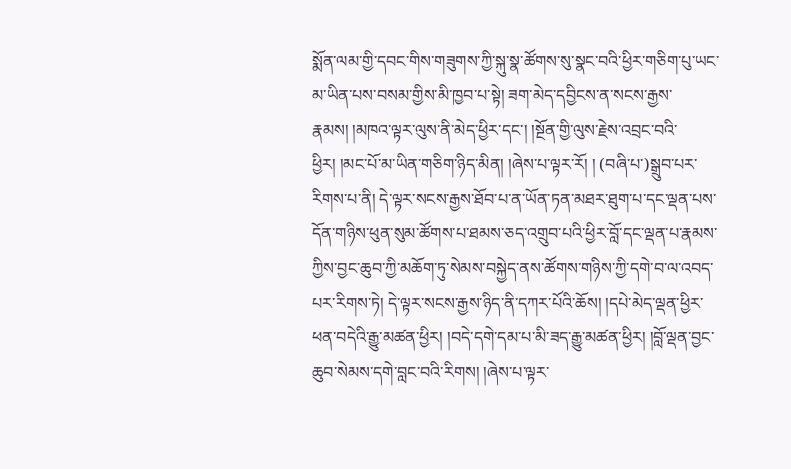སྨོན་ལམ་གྱི་དབང་གིས་གཟུགས་ཀྱི་སྐུ་སྣ་ཚོགས་སུ་སྣང་བའི་ཕྱིར་གཅིག་པུ་ཡང་མ་ཡིན་པས་བསམ་གྱིས་མི་ཁྱབ་པ་སྟེ། ཟག་མེད་དབྱིངས་ན་སངས་རྒྱས་རྣམས། །མཁའ་ལྟར་ལུས་ནི་མེད་ཕྱིར་དང་། །སྔོན་གྱི་ལུས་རྗེས་འབྲང་བའི་ཕྱིར། །མང་པོ་མ་ཡིན་གཅིག་ཉིད་མིན། །ཞེས་པ་ལྟར་རོ། ། (བཞི་པ་)སྒྲུབ་པར་རིགས་པ་ནི། དེ་ལྟར་སངས་རྒྱས་ཐོབ་པ་ན་ཡོན་ཏན་མཐར་ཐུག་པ་དང་ལྡན་པས་དོན་གཉིས་ཕུན་སུམ་ཚོགས་པ་ཐམས་ཅད་འགྲུབ་པའི་ཕྱིར་བློ་དང་ལྡན་པ་རྣམས་ཀྱིས་བྱང་ཆུབ་ཀྱི་མཆོག་ཏུ་སེམས་བསྐྱེད་ནས་ཚོགས་གཉིས་ཀྱི་དགེ་བ་ལ་འབད་པར་རིགས་ཏེ། དེ་ལྟར་སངས་རྒྱས་ཉིད་ནི་དཀར་པོའི་ཆོས། །དཔེ་མེད་ལྡན་ཕྱིར་ཕན་བདེའི་རྒྱུ་མཚན་ཕྱིར། །བདེ་དགེ་དམ་པ་མི་ཟད་རྒྱུ་མཚན་ཕྱིར། །བློ་ལྡན་བྱང་ཆུབ་སེམས་དགེ་བླང་བའི་རིགས། །ཞེས་པ་ལྟར་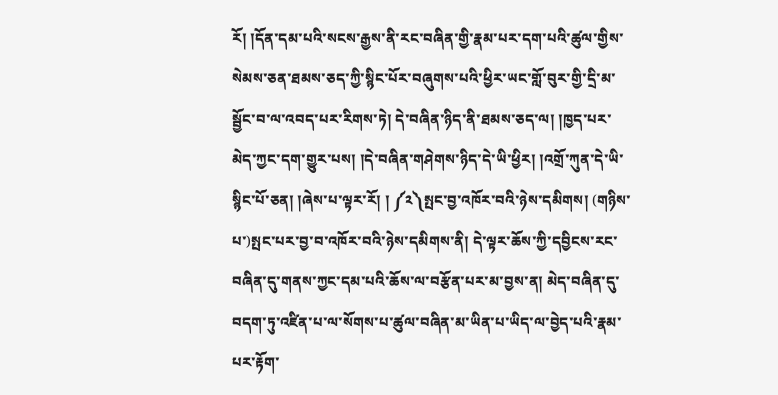རོ། །དོན་དམ་པའི་སངས་རྒྱས་ནི་རང་བཞིན་གྱི་རྣམ་པར་དག་པའི་ཚུལ་གྱིས་སེམས་ཅན་ཐམས་ཅད་ཀྱི་སྙིང་པོར་བཞུགས་པའི་ཕྱིར་ཡང་གློ་བུར་གྱི་དྲི་མ་སྦྱོང་བ་ལ་འབད་པར་རིགས་ཏེ། དེ་བཞིན་ཉིད་ནི་ཐམས་ཅད་ལ། །ཁྱད་པར་མེད་ཀྱང་དག་གྱུར་པས། །དེ་བཞིན་གཤེགས་ཉིད་དེ་ཡི་ཕྱིར། །འགྲོ་ཀུན་དེ་ཡི་སྙིང་པོ་ཅན། །ཞེས་པ་ལྟར་རོ། ། ༼༢༽སྤང་བྱ་འཁོར་བའི་ཉེས་དམིགས། (གཉིས་པ་)སྤང་པར་བྱ་བ་འཁོར་བའི་ཉེས་དམིགས་ནི། དེ་ལྟར་ཆོས་ཀྱི་དབྱིངས་རང་བཞིན་དུ་གནས་ཀྱང་དམ་པའི་ཆོས་ལ་བརྩོན་པར་མ་བྱས་ན། མེད་བཞིན་དུ་བདག་ཏུ་འཛིན་པ་ལ་སོགས་པ་ཚུལ་བཞིན་མ་ཡིན་པ་ཡིད་ལ་བྱེད་པའི་རྣམ་པར་རྟོག་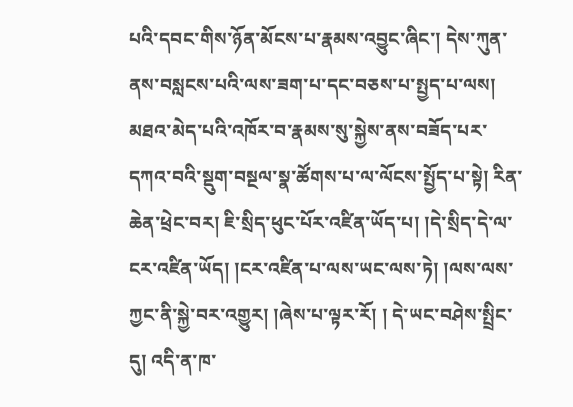པའི་དབང་གིས་ཉོན་མོངས་པ་རྣམས་འབྱུང་ཞིང་། དེས་ཀུན་ནས་བསླངས་པའི་ལས་ཟག་པ་དང་བཅས་པ་སྤྱད་པ་ལས། མཐའ་མེད་པའི་འཁོར་བ་རྣམས་སུ་སྐྱེས་ནས་བཟོད་པར་དཀའ་བའི་སྡུག་བསྔལ་སྣ་ཚོགས་པ་ལ་ལོངས་སྤྱོད་པ་སྟེ། རིན་ཆེན་ཕྲེང་བར། ཇི་སྲིད་ཕུང་པོར་འཛིན་ཡོད་པ། །དེ་སྲིད་དེ་ལ་ངར་འཛིན་ཡོད། །ངར་འཛིན་པ་ལས་ཡང་ལས་ཏེ། །ལས་ལས་ཀྱང་ནི་སྐྱེ་བར་འགྱུར། །ཞེས་པ་ལྟར་རོ། ། དེ་ཡང་བཤེས་སྤྲིང་དུ། འདི་ན་ཁ་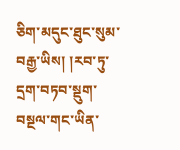ཅིག་མདུང་ཐུང་སུམ་བརྒྱ་ཡིས། །རབ་ཏུ་དྲག་བཏབ་སྡུག་བསྔལ་གང་ཡིན་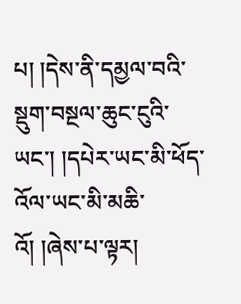པ། །དེས་ནི་དམྱལ་བའི་སྡུག་བསྔལ་ཆུང་ངུའི་ཡང་། །དཔེར་ཡང་མི་ཕོད་འོལ་ཡང་མི་མཆི་འོ། །ཞེས་པ་ལྟར།